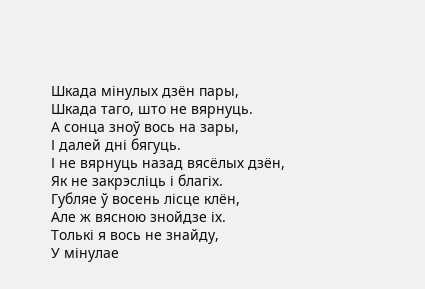Шкада мінулых дзён пары,
Шкада таго, што не вярнуць.
А сонца зноў вось на зары,
І далей дні бягуць.
І не вярнуць назад вясёлых дзён,
Як не закрэсліць і благіх.
Губляе ў восень лісце клён,
Але ж вясною знойдзе іх.
Толькі я вось не знайду,
У мінулае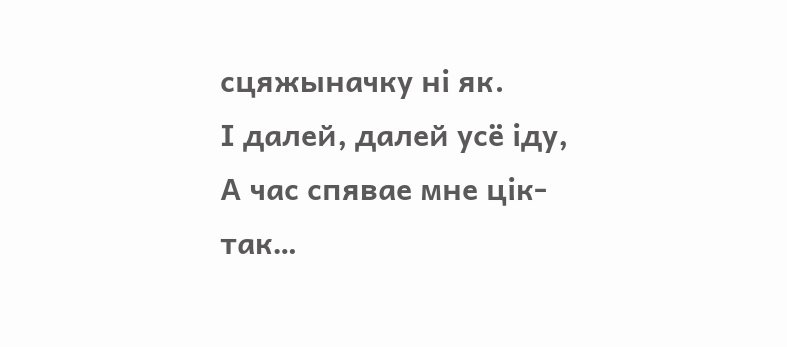сцяжыначку ні як.
І далей, далей усё іду,
А час спявае мне цік-так…